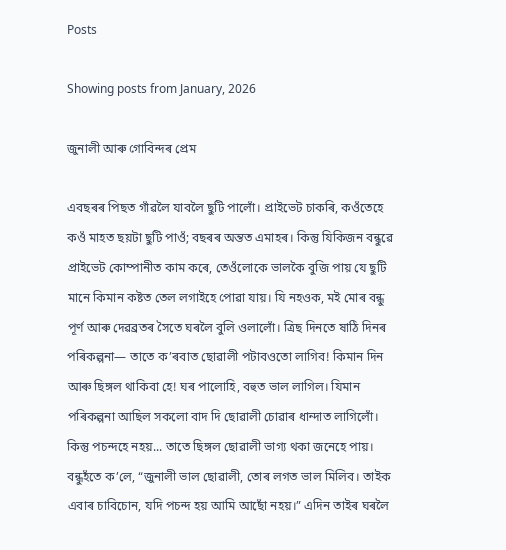Posts

Showing posts from January, 2026

জুনালী আৰু গোবিন্দৰ প্ৰেম

এবছৰৰ পিছত গাঁৱলৈ যাবলৈ ছুটি পালোঁ। প্ৰাইভেট চাকৰি, কওঁতেহে কওঁ মাহত ছয়টা ছুটি পাওঁ; বছৰৰ অন্তত এমাহৰ। কিন্তু যিকিজন বন্ধুৱে প্ৰাইভেট কোম্পানীত কাম কৰে, তেওঁলোকে ভালকৈ বুজি পায় যে ছুটি মানে কিমান কষ্টত তেল লগাইহে পোৱা যায়। যি নহওক, মই মোৰ বন্ধু পূৰ্ণ আৰু দেৱব্ৰতৰ সৈতে ঘৰলৈ বুলি ওলালোঁ। ত্ৰিছ দিনতে ষাঠি দিনৰ পৰিকল্পনা— তাতে ক’ৰবাত ছোৱালী পটাবওতো লাগিব! কিমান দিন আৰু ছিঙ্গল থাকিবা হে! ঘৰ পালোহি, বহুত ভাল লাগিল। যিমান পৰিকল্পনা আছিল সকলো বাদ দি ছোৱালী চোৱাৰ ধান্দাত লাগিলোঁ। কিন্তু পচন্দহে নহয়... তাতে ছিঙ্গল ছোৱালী ভাগ্য থকা জনেহে পায়। বন্ধুহঁতে ক’লে, “জুনালী ভাল ছোৱালী, তোৰ লগত ভাল মিলিব। তাইক এবাৰ চাবিচোন, যদি পচন্দ হয় আমি আছোঁ নহয়।” এদিন তাইৰ ঘৰলৈ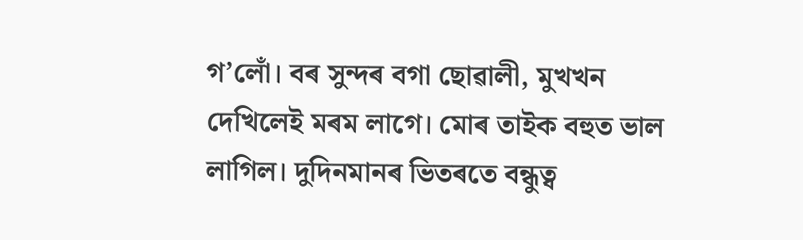গ’লোঁ। বৰ সুন্দৰ বগা ছোৱালী, মুখখন দেখিলেই মৰম লাগে। মোৰ তাইক বহুত ভাল লাগিল। দুদিনমানৰ ভিতৰতে বন্ধুত্ব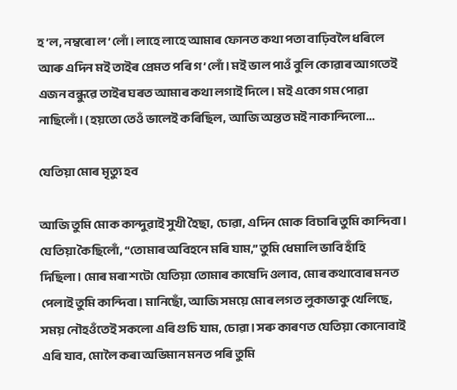হ’ল, নম্বৰো ল’লোঁ। লাহে লাহে আমাৰ ফোনত কথা পতা বাঢ়িবলৈ ধৰিলে আৰু এদিন মই তাইৰ প্ৰেমত পৰি গ’লোঁ। মই ভাল পাওঁ বুলি কোৱাৰ আগতেই এজন বন্ধুৱে তাইৰ ঘৰত আমাৰ কথা লগাই দিলে। মই একো গম পোৱা নাছিলোঁ। (হয়তো তেওঁ ভালেই কৰিছিল, আজি অন্তত মই নাকান্দিলো...

যেতিয়া মোৰ মৃত্যু হব

আজি তুমি মোক কান্দুৱাই সুখী হৈছা, চোৱা, এদিন মোক বিচাৰি তুমি কান্দিবা। যেতিয়া কৈছিলোঁ, “তোমাৰ অবিহনে মৰি যাম,” তুমি ধেমালি ভাবি হাঁহি দিছিলা। মোৰ মৰা শটো যেতিয়া তোমাৰ কাষেদি ওলাব, মোৰ কথাবোৰ মনত পেলাই তুমি কান্দিবা। মানিছোঁ, আজি সময়ে মোৰ লগত লুকাভাকু খেলিছে, সময় নৌহওঁতেই সকলো এৰি গুচি যাম, চোৱা। সৰু কাৰণত যেতিয়া কোনোবাই এৰি যাব, মোলৈ কৰা অভিমান মনত পৰি তুমি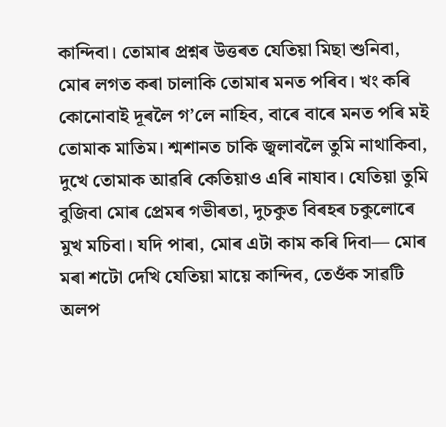কান্দিবা। তোমাৰ প্ৰশ্নৰ উত্তৰত যেতিয়া মিছা শুনিবা, মোৰ লগত কৰা চালাকি তোমাৰ মনত পৰিব। খং কৰি কোনোবাই দূৰলৈ গ’লে নাহিব, বাৰে বাৰে মনত পৰি মই তোমাক মাতিম। শ্মশানত চাকি জ্বলাবলৈ তুমি নাথাকিবা, দুখে তোমাক আৱৰি কেতিয়াও এৰি নাযাব। যেতিয়া তুমি বুজিবা মোৰ প্ৰেমৰ গভীৰতা, দুচকুত বিৰহৰ চকুলোৰে মুখ মচিবা। যদি পাৰা, মোৰ এটা কাম কৰি দিবা— মোৰ মৰা শটো দেখি যেতিয়া মায়ে কান্দিব, তেওঁক সাৱটি অলপ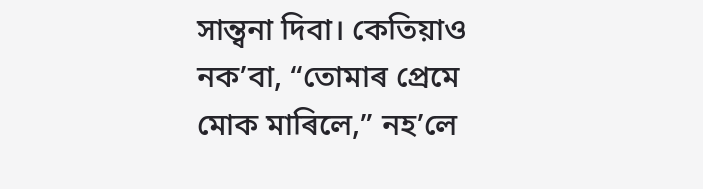সান্ত্বনা দিবা। কেতিয়াও নক’বা, “তোমাৰ প্ৰেমে মোক মাৰিলে,” নহ’লে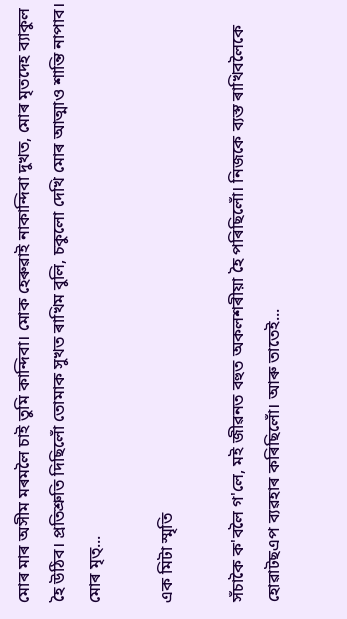মোৰ মাৰ অসীম মৰমলৈ চাই তুমি কান্দিবা। মোক হেৰুৱাই নাকান্দিবা দুখত, মোৰ মৃতদেহ ব্যাকুল হৈ উঠিব। প্ৰতিশ্ৰুতি দিছিলোঁ তোমাক সুখত ৰাখিম বুলি, চকুলো দেখি মোৰ আত্মাও শান্তি নাপাব। মোৰ মৃত্...

এক মিটা স্মৃতি

সঁচাকৈ ক'বলৈ গ'লে, মই জীৱনত বহুত অকলশৰীয়া হৈ পৰিছিলোঁ। নিজকে ব্যস্ত ৰাখিবলৈকে হোৱাটছএপ ব্যৱহাৰ কৰিছিলোঁ। আৰু তাতেই...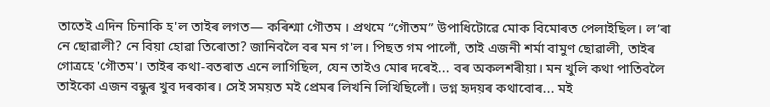তাতেই এদিন চিনাকি হ'ল তাইৰ লগত— কৰিশ্মা গৌতম । প্ৰথমে “গৌতম” উপাধিটোৱে মোক বিমোৰত পেলাইছিল। ল’ৰা নে ছোৱালী? নে বিয়া হোৱা তিৰোতা? জানিবলৈ বৰ মন গ'ল। পিছত গম পালোঁ, তাই এজনী শৰ্মা বামুণ ছোৱালী, তাইৰ গোত্ৰহে 'গৌতম'। তাইৰ কথা-বতৰাত এনে লাগিছিল, যেন তাইও মোৰ দৰেই... বৰ অকলশৰীয়া। মন খুলি কথা পাতিবলৈ তাইকো এজন বন্ধুৰ খুব দৰকাৰ। সেই সময়ত মই প্ৰেমৰ লিখনি লিখিছিলোঁ। ভগ্ন হৃদয়ৰ কথাবোৰ... মই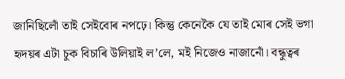জানিছিলোঁ তাই সেইবোৰ নপঢ়ে। কিন্তু কেনেকৈ যে তাই মোৰ সেই ভগা হৃদয়ৰ এটা চুক বিচাৰি উলিয়াই ল’লে, মই নিজেও নাজানোঁ। বন্ধুত্বৰ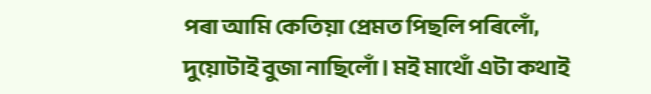পৰা আমি কেতিয়া প্ৰেমত পিছলি পৰিলোঁ, দুয়োটাই বুজা নাছিলোঁ। মই মাথোঁ এটা কথাই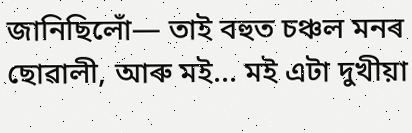জানিছিলোঁ— তাই বহুত চঞ্চল মনৰ ছোৱালী, আৰু মই... মই এটা দুখীয়া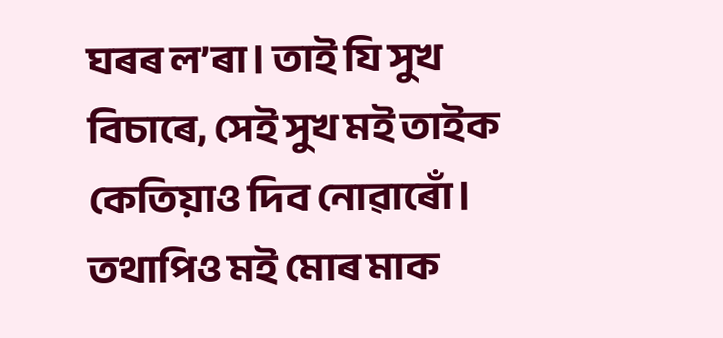ঘৰৰ ল’ৰা। তাই যি সুখ বিচাৰে, সেই সুখ মই তাইক কেতিয়াও দিব নোৱাৰোঁ। তথাপিও মই মোৰ মাক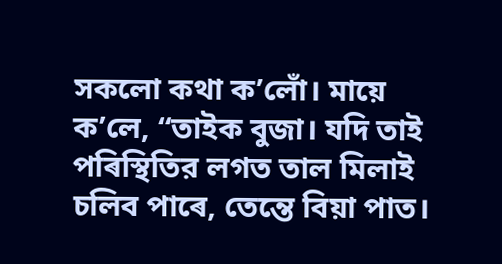সকলো কথা ক’লোঁ। মায়ে ক’লে, “তাইক বুজা। যদি তাই পৰিস্থিতির লগত তাল মিলাই চলিব পাৰে, তেন্তে বিয়া পাত।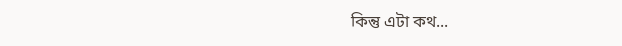কিন্তু এটা কথ...